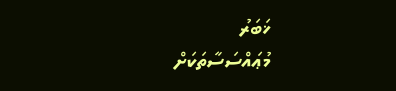ޚަބަރު
މުޢައްސަސާތަކަށް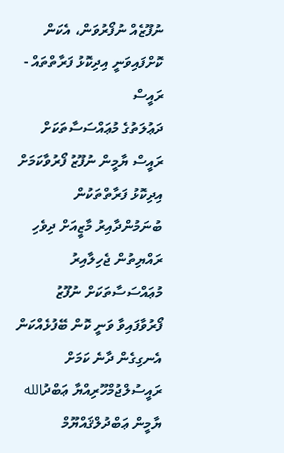ނުފޫޒެއް ނުފޯރުވަން، އެކަން ކޮށްފައިވަނީ އިދިކޮޅު ފަރާތްތައް - ރައީސް
ދަޢުލަތުގެ މުޢައްސަސާތަކަށް ރައީސް ޔާމީން ނުފޫޒު ފޯރުވާކަމަށް އިދިކޮޅު ފަރާތްތަކުން ބުނަމުންދާއިރު މާޒީއަށް ދިވެހި ރައްޔިތުން ޖެހިލާއިރު މުޢައްސަސާތަކަށް ނުފޫޒު ފޯރުވާފައިވާ ވަނީ ކޮން ބޭފުޅެއްކަން އެނގިގެން ދާނެ ކަމަށް ރައީސުލްޖުމްހޫރިއްޔާ ޢަބްދުالله ޔާމީން ޢަބްދުލްޤައްޔޫމް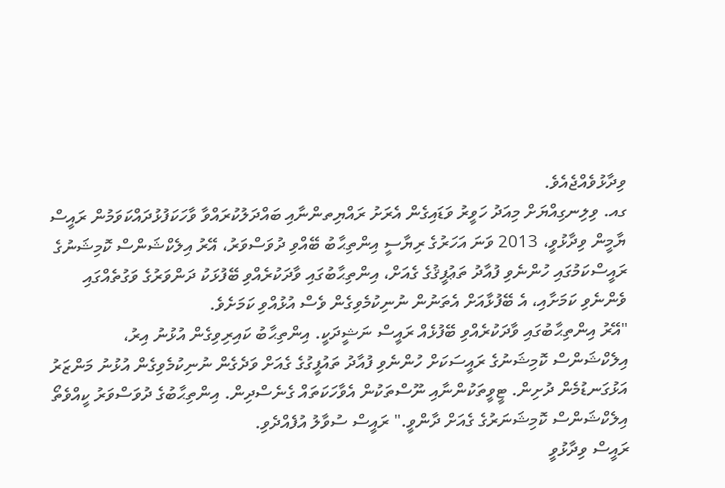ވިދާޅުވެއްޖެއެވެ.
ގއ. ވިލިނގިއްޔަށް މިއަދު ހަވީރު ވަޑައިގެން އެރަށު ރައްޔިތންނާއި ބައްދަލުކުރައްވާ ވާހަކަފުޅުދައްކަވަމުން ރައީސް ޔާމީން ވިދާޅުވީ، 2013 ވަނަ އަހަރުގެ ރިޔާސީ އިންތިޙާބު ބޭއްވި ދުވަސްވަރު، އޭރު އިލެކްޝަންސް ކޮމިޝަނުގެ ރައީސްކަމުގައި ހުންނެވި ފުއާދު ތަޢުފީޤުގެ ގެއަށް، އިންތިޙާބުގައި ވާދަކުރެއްވި ބޭފުޅަކު ދަންވަރުގެ ވަގުތެއްގައި ވެންނެވި ކަމަށާއި، އެ ބޭފުޅާއަށް އެތަނުން ނުނިކުމެވިގެން ވެސް އުޅުއްވި ކަމަށެވެ.
"އޭރު އިންތިޙާބުގައި ވާދަކުރެއްވި ބޭފުޅެއް ރައީސް ނަޝީދަކީ. އިންތިޙާބު ކައިރިވިގެން އުޅުނު އިރު، އިލެކްޝަންސް ކޮމިޝަނުގެ ރައީސަކަށް ހުންނެވި ފުއާދު ތައުފީގުގެ ގެއަށް ވަދެގެން ނުނިކުމެވިގެން އުޅުނު މަންޒަރު އަޅުގަނޑުމެން ދުށިން. ޓީވީތަކުންނާއި ނޫސްތަކުން އެވާހަކަތައް ގެނެސްދިން. އިންތިޙާބުގެ ދުވަސްވަރު ކީއްވެތޯ އިލެކްޝަންސް ކޮމިޝަނަރުގެ ގެއަށް ދާންވީ." ރައީސް ސުވާލު އުފެއްދެވި.
ރައީސް ވިދާޅުވީ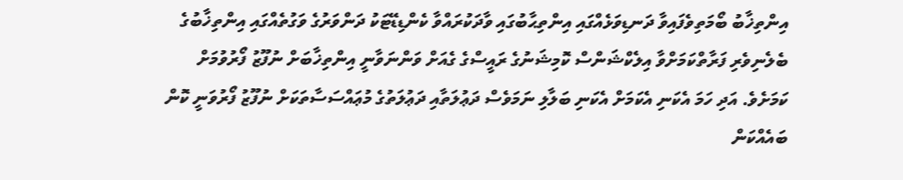އިންތިޚާބު ބޯމަތިވެފައިވާ ދަނޑިވަޅެއްގައި އިންތިޙާބުގައި ވާދަކުރައްވާ ކެންޑިޑޭޓަކު ދަންވަރުގެ ވަގުތެއްގައި އިންތިޚާބުގެ ބެލެނިވެރި ފަރާތްކަމަށްވާ އިލެކްޝަންސް ކޮމިޝަނުގެ ރައީސްގެ ގެއަށް ވަންނަވާނީ އިންތިޚާބަށް ނުފޫޒު ފޯރުވުމަށް ކަމަށެވެ. އަދި ހަމަ އެކަނި އެކަމަށް އެކަނި ބަލާލި ނަމަވެސް ދަޢުލަތާއި ދަޢުލަތުގެ މުޢައްސަސާތަކަށް ނުފޫޒު ފޯރުވަނީ ކޮން ބައެއްކަން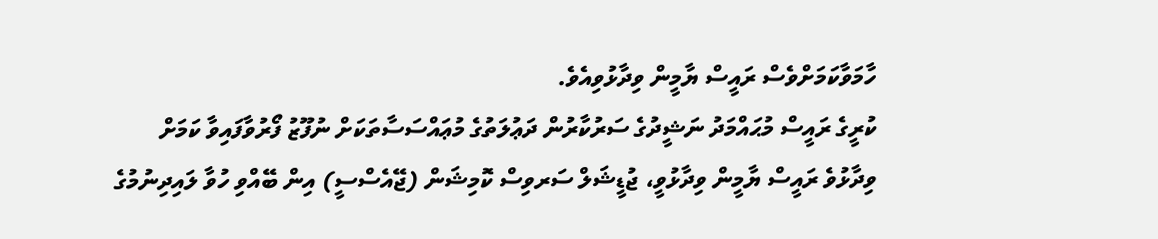ހާމަވާކަމަށްވެސް ރައީސް ޔާމީން ވިދާޅުވިއެވެ.
ކުރީގެ ރައީސް މުޙައްމަދު ނަޝީދުގެ ސަރުކާރުން ދަޢުލަތުގެ މުޢައްސަސާތަކަށް ނުފޫޒު ފޯރުވާފައިވާ ކަމަށް ވިދާޅުވެ ރައީސް ޔާމީން ވިދާޅުވީ، ޖުޑީޝަލް ސަރވިސް ކޮމިޝަން (ޖޭއެސްސީ) އިން ބޭއްވި ހުވާ ލައިދިނުމުގެ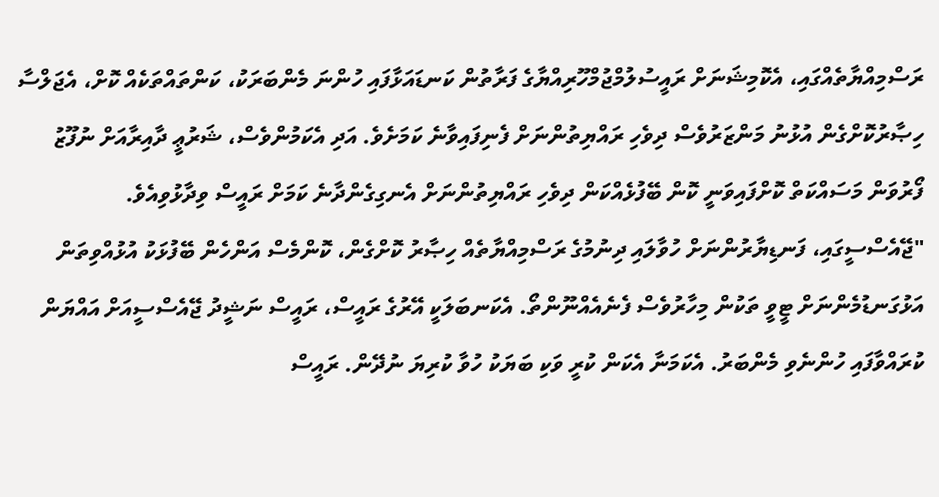ރަސްމިއްޔާތެއްގައި، އެކޮމިޝަނަށް ރައީސުލުމްޖުމްހޫރިއްޔާގެ ފަރާތުން ކަނޑައަޅާފައި ހުންނަ މެންބަރަކު، ކަންތައްތަކެއް ކޮށް، އެޖަލްސާ ހިޞާރުކޮށްގެން އުޅުނު މަންޒަރުވެސް ދިވެހި ރައްޔިތުންނަށް ފެނިފައިވާނެ ކަމަށެވެ. އަދި އެކަމުންވެސް، ޝަރުޢީ ދާއިރާއަށް ނުފޫޒު ފޯރުވަން މަސައްކަތް ކޮށްފައިވަނީ ކޮން ބޭފުޅެއްކަން ދިވެހި ރައްޔިތުންނަށް އެނގިގެންދާނެ ކަމަށް ރައީސް ވިދާޅުވިއެވެ.
"ޖޭއެސްސީގައި، ފަނޑިޔާރުންނަށް ހުވާލައި ދިނުމުގެ ރަސްމިއްޔާތެއް ހިޞާރު ކޮށްގެން، ކޮންމެސް އަންހެން ބޭފުޅަކު އުޅުއްވިތަން އަޅުގަނޑުމެންނަށް ޓީވީ ތަކުން މިހާރުވެސް ފެނެއެއްނޫންތޯ. އެކަނބަލަކީ އޭރުގެ ރައީސް، ރައީސް ނަޝީދު ޖޭއެސްސީއަށް އައްޔަން ކުރައްވާފައި ހުންނެވި މެންބަރު. އެކަމަނާ އެކަން ކުރީ ވަކި ބަޔަކު ހުވާ ކުރިޔަ ނުދޭން. ރައީސް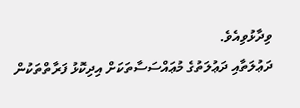ވިދާޅުވިއެވެ.
ދަޢުލަތާއި ދަޢުލަތުގެ މުޢައްސަސާތަކަށް އިދިކޮޅު ފަރާތްތަކުން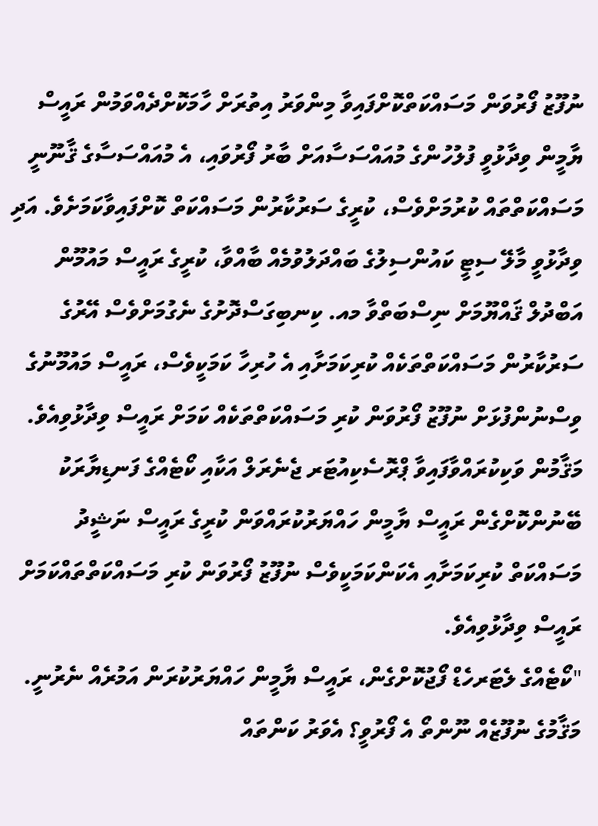ނުފޫޒު ފޯރުވަން މަސައްކަތްކޮށްފައިވާ މިންވަރު އިތުރަށް ހާމަކޮށްދެއްވަމުން ރައީސް ޔާމީން ވިދާޅުވީ ފުލުހުންގެ މުއައްސަސާއަށް ބާރު ފޯރުވައި، އެ މުއައްސަސާގެ ޤާނޫނީ މަސައްކަތްތައް ކުރުމަށްވެސް، ކުރީގެ ސަރުކާރުން މަސައްކަތް ކޮށްފައިވާކަމަށެވެ. އަދި ވިދާޅުވީ މާލޭ ސިޓީ ކައުންސިލުގެ ބައްދަލުވުމެއް ބާއްވާ، ކުރީގެ ރައީސް މައުމޫން އަބްދުލް ޤައްޔޫމަށް ނިސްބަތްވާ މއ. ކިނބިގަސްދޮށުގެ ނެގުމަށްވެސް އޭރުގެ ސަރުކާރުން މަސައްކަތްތަކެއް ކުރިކަމަށާއި އެ ހުރިހާ ކަމަކީވެސް، ރައީސް މައުމޫނުގެ ވިސްނުންފުޅަށް ނުފޫޒު ފޯރުވަން ކުރި މަސައްކަތްތަކެއް ކަމަށް ރައީސް ވިދާޅުވިއެވެ.
މަޤާމުން ވަކިކުރައްވާފައިވާ ޕްރޮސެކިއުޓަރ ޖެނެރަލް އަކާއި ކޯޓެއްގެ ފަނޑިޔާރަކު ބޭނުންކޮށްގެން ރައީސް ޔާމީން ހައްޔަރުކުރައްވަން ކުރީގެ ރައީސް ނަޝީދު މަސައްކަތް ކުރިކަމަށާއި އެކަންކަމަކީވެސް ނުފޫޒު ފޯރުވަން ކުރި މަސައްކަތްތައްކަމަށް ރައީސް ވިދާޅުވިއެވެ.
"ކޯޓެއްގެ ލެޓަރހެޑް ފޯޖުކޮށްގެން، ރައީސް ޔާމީން ހައްޔަރުކުރަން އަމުރެއް ނެރުނީ. މަޤާމުގެ ނުފޫޒެއް ނޫންތޯ އެ ފޯރުވީ؟ އެވަރު ކަންތައް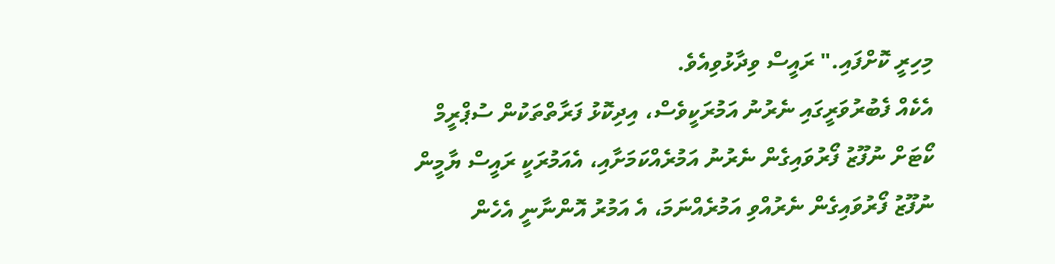މިހިރީ ކޮށްފައި." ރައީސް ވިދާޅުވިއެވެ.
އެކެއް ފެބުރުވަރީގައި ނެރުނު އަމުރަކީވެސް، އިދިކޮޅު ފަރާތްތަކުން ސުޕްރީމް ކޯޓަށް ނުފޫޒު ފޯރުވައިގެން ނެރުނު އަމުރެއްކަމަށާއި، އެއަމުރަކީ ރައީސް ޔާމީން ނުފޫޒު ފޯރުވައިގެން ނެރުއްވި އަމުރެއްނަމަ، އެ އަމުރު އޮންނާނީ އެހެން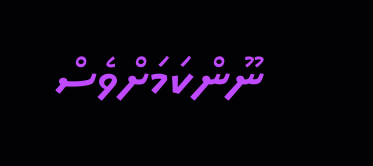ނޫންކަމަށްވެސް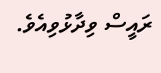ރައީސް ވިދާޅުވިއެވެ.